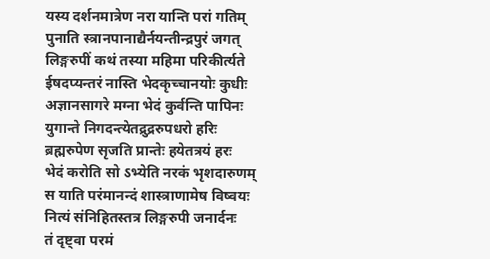यस्य दर्शनमात्रेण नरा यान्ति परां गतिम्
पुनाति स्त्रानपानाद्यैर्नयन्तीन्द्रपुरं जगत्
लिङ्गरुपीं कथं तस्या महिमा परिकीर्त्यते
ईषदप्यन्तरं नास्ति भेदकृच्चानयोः कुधीः
अज्ञानसागरे मग्ना भेदं कुर्वन्ति पापिनः
युगान्ते निगदन्त्येतद्रुद्ररुपधरो हरिः
ब्रह्मरुपेण सृजति प्रान्तेः हयेतत्रयं हरः
भेदं करोति सो ऽभ्येति नरकं भृशदारुणम्
स याति परंमानन्दं शास्त्राणामेष विष्वयः
नित्यं संनिहितस्तत्र लिङ्गरुपी जनार्दनः
तं दृष्ट्वा परमं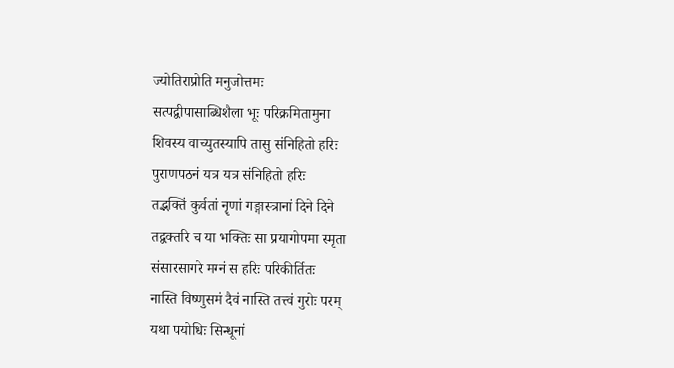ज्योतिराप्रोति मनुजोत्तमः
सत्पद्वीपासाब्धिशैला भूः परिक्रमितामुना
शिवस्य वाच्युतस्यापि तासु संनिहितो हरिः
पुराणपठनं यत्र यत्र संनिहितो हरिः
तद्भक्तिं कुर्वतां नॄणां गङ्गास्त्रानां दिने दिने
तद्वक्तरि च या भक्तिः सा प्रयागोपमा स्मृता
संसारसागरे मग्नं स हरिः परिकीर्तितः
नास्ति विष्णुसमं दैवं नास्ति तत्त्वं गुरोः परम्
यथा पयोधिः सिन्धूनां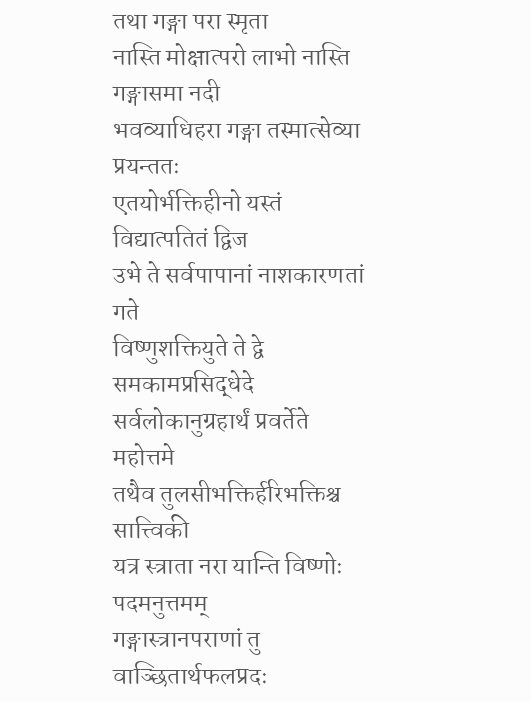तथा गङ्गा परा स्मृता
नास्ति मोक्षात्परो लाभो नास्ति गङ्गासमा नदी
भवव्याधिहरा गङ्गा तस्मात्सेव्या प्रयन्ततः
एतयोर्भक्तिहीनो यस्तं विद्यात्पतितं द्विज
उभे ते सर्वपापानां नाशकारणतां गते
विष्णुशक्तियुते ते द्वे समकामप्रसिद्धेदे
सर्वलोकानुग्रहार्थं प्रवर्तेते महोत्तमे
तथैव तुलसीभक्तिर्हरिभक्तिश्च सात्त्विकी
यत्र स्त्राता नरा यान्ति विष्णोः पदमनुत्तमम्
गङ्गास्त्रानपराणां तु वाञ्छितार्थफलप्रदः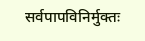सर्वपापविनिर्मुक्तः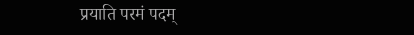प्रयाति परमं पदम्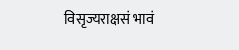विसृज्यराक्षसं भावं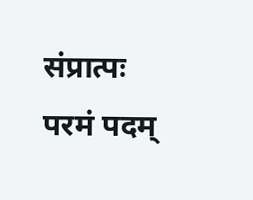संप्रात्पः परमं पदम्